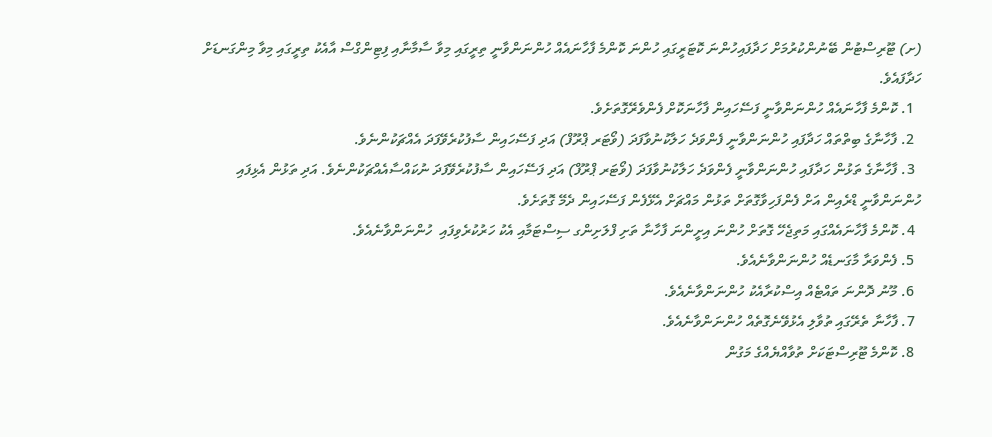(ށ) ޓޫރިސްޓުން ބޭނުންކުރުމަށް ހަދާފައިހުންނަ ކޮޓަރީގައި ހުންނަ ކޮންމެ ފާހާނައެއް ހުންނަންވާނީ ތިރީގައި މިވާ ސާމާނާއި ފިޓިންގްސް އާއެކު ތިރީގައި މިވާ މިންގަނޑަށް ހަދާފައެވެ.
  1. ކޮންމެ ފާހާނައެއް ހުންނަންވާނީ ފަސޭހައިން ފާހާނަކޮށް ފެންވެރޭގޮތަށެވެ.
  2. ފާހާނާގެ ބިތްތައް ހަދާފައި ހުންނަންވާނީ ފެންވަދެ ހަލާކުނުވާފަދަ (ވޯޓަރ ޕްރޫފް) އަދި ފަސޭހައިން ސާފުކުރެވޭފަދަ އެއްޗަކުންނެވެ.
  3. ފާހާނާގެ ތަޅުން ހަދާފައި ހުންނަންވާނީ ފެންވަދެ ހަލާކުނުވާފަދަ (ވޯޓަރ ޕްރޫފް) އަދި ފަސޭހައިން ސާފުކުރެވޭފަދަ ނުކައްސާއެއްޗަކުންނެވެ. އަދި ތަޅުން އެޅިފައި ހުންނަންވާނީ ޑްރެއިން އަށް ފެންފަހިވާގޮތަށް ތަޅުން މައްޗަށް އެޅޭފެން ފަސޭހައިން ދެމޭ ގޮތަށެވެ.
  4. ކޮންމެ ފާހާނައެއްގައި މަތިޖެހޭ ގޮތަށް ހުންނަ އިށީންނަ ފާހާނާ ތަށި ފްލަށިންގ ސިސްޓަމާއި އެކު ހަރުކުރެވިފައި  ހުންނަންވާނެއެވެ.
  5. ފެންވަރާ މާގަނޑެއް ހުންނަންވާނެއެވެ.
  6. މޫނު ދޮންނަ ތައްޓެއް އިސްކުރާއެކު ހުންނަންވާނެއެވެ.
  7. ފާހާނާ ތެރޭގައި ތުވާލި އެޅުވޭނެގޮތެއް ހުންނަންވާނެއެވެ.
  8. ކޮންމެ ޓޫރިސްޓަކަށް ތުވާއްޔެއްގެ މަގުން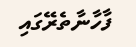ފާހާނާތެރޭގައި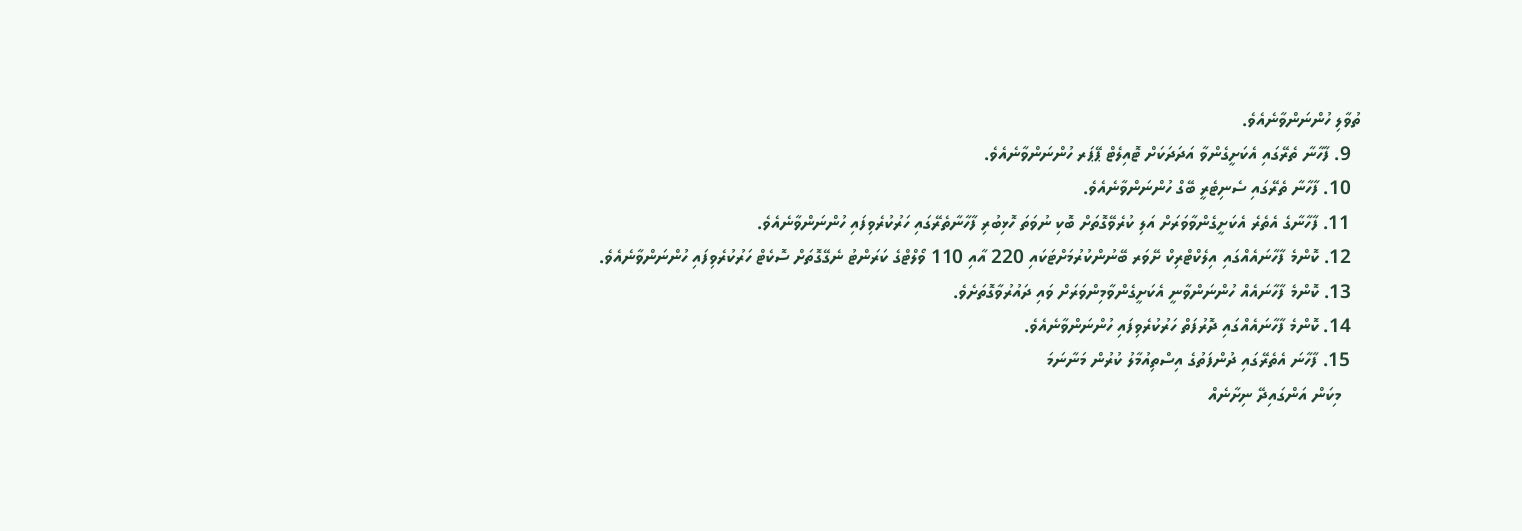ތުވާލި ހުންނަންވާނެއެވެ.
  9. ފާހާނާ ތެރޭގައި އެކަށީގެންވާ އަދަދަކަށް ޓޮއިލެޓް ޕޭޕަރ ހުންނަންވާނެއެވެ.
  10. ފާހާނާ ތެރޭގައި ސެނިޓެރީ ބޭގް ހުންނަންވާނެއެވެ.
  11. ފާހާނާގެ އެތެރެ އެކަށީގެންވާވަރަށް އަލި ކުރެވޭގޮތަށް ބޮކި ނުވަތަ ހޮޅިބުރި ފާހާނާތެރޭގައި ހަރުކުރެވިފައި ހުންނަންވާނެއެވެ.
  12. ކޮންމެ ފާހާނައެއްގައި އިލެކްޓްރިކް ށޭވަރ ބޭނުންކުރުމަށްޓަކައި 220 އާއި 110 ވޯލްޓްގެ ކަރަންޓު ނެގޭގޮތަށް ސޮކެޓް ހަރުކުރެވިފައި ހުންނަންވާނެއެވެ.
  13. ކޮންމެ ފާހާނައެއް ހުންނަންވާނީ އެކަށީގެންވާމިންވަރަށް ވައި ދައުރުވާގޮތަށެވެ.
  14. ކޮންމެ ފާހާނައެއްގައި ދޮރުފަތް ހަރުކުރެވިފައި ހުންނަންވާނެއެވެ.
  15. ފާހާނަ އެތެރޭގައި ދުންފަތުގެ އިސްތިއުމާލު ކުރުން މަނާނަމަ
    މިކަން އަންގައިދޭ ނިށާނެއް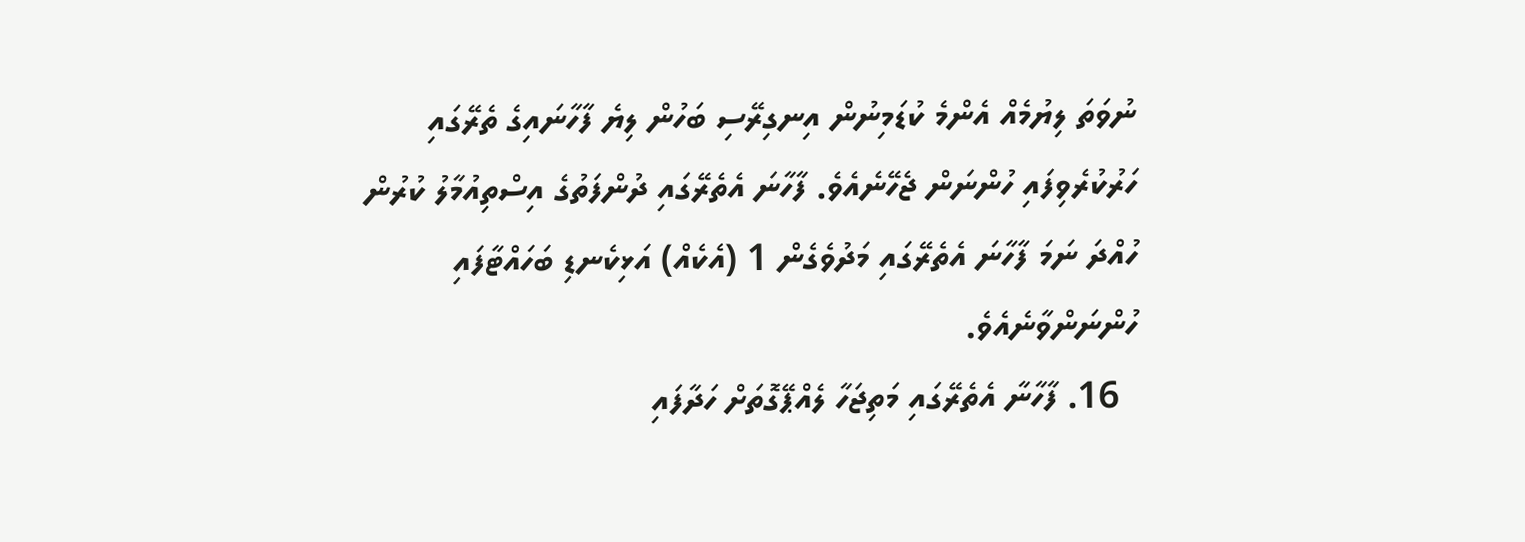ނުވަތަ ލިޔުމެއް އެންމެ ކުޑަމިނުން އިނގިރޭސި ބަހުން ލިޔެ ފާހާނައިގެ ތެރޭގައި ހަރުކުރެވިފައި ހުންނަން ޖެހޭނެއެވެ. ފާހާނަ އެތެރޭގައި ދުންފަތުގެ އިސްތިއުމާލު ކުރުން ހުއްދަ ނަމަ ފާހާނަ އެތެރޭގައި މަދުވެގެން 1 (އެކެއް) އަޅިކެނޑި ބަހައްޓާފައި ހުންނަންވާނެއެވެ.
  16. ފާހާނާ އެތެރޭގައި މަތިޖަހާ ލެއްޕޭގޮތަށް ހަދާފައި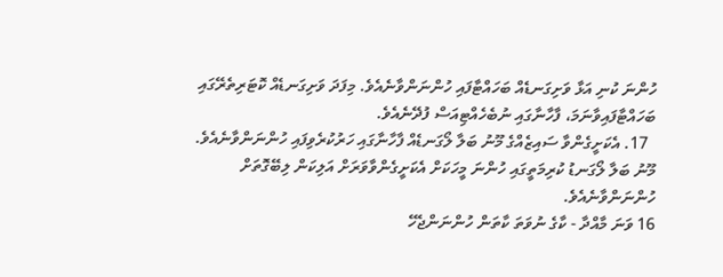ހުންނަ ކުނި އަޅާ ވަށިގަނޑެއް ބަހައްޓާފައި ހުންނަންވާނެއެވެ. މިފަދަ ވަށިގަނޑެއް ކޮޓަރިތެރޭގައި ބަހައްޓާފައިވާނަމަ، ފާހާނާގައި ނުބެހެއްޓިއަސް ފުދޭނެއެވެ.
  17. އެކަށީގެންވާ ސައިޒެއްގެ މޫނު ބަލާ ލޯގަނޑެއް ފާހާނާގައި ހަރުކުރެވިފައި ހުންނަންވާނެއެވެ. މޫނު ބަލާ ލޯގަނޑު ކުރިމަތީގައި ހުންނަ މީހަކަށް އެކަށީގެންވާވަރަށް އަލިކަން ލިބޭގޮތަށް ހުންނަންވާނެއެވެ.
16 ވަނަ މާއްދާ - ކާގެ ނުވަތަ ކާތަން ހުންނަންޖެހޭ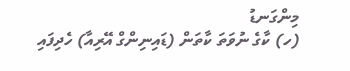މިންގަނޑު
(ހ) ކާގެ ނުވަތަ ކާތަން (ޑައިނިންގް އޭރިއާ) ހެދިފައި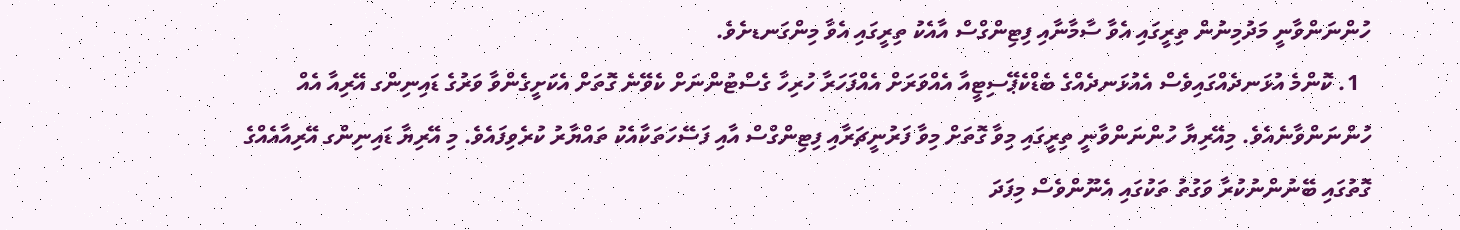ހުންނަންވާނީ މަދުމިނުން ތިރީގައި އެވާ ސާމާނާއި ފިޓިންގްސް އާއެކު ތިރީގައި އެވާ މިންގަނޑށެވެ.
  1. ކޮންމެ އުޅަނދެއްގައިވެސް އެއުޅަނދެއްގެ ބެޑްކެޕޭސިޓީއާ އެއްވަރަށް އެއްފަހަރާ ހުރިހާ ގެސްޓުންނަށް ކެވޭނެ ގޮތަށް އެކަށީގެންވާ ވަރުގެ ޑައިނިންގ އޭރިއާ އެއް ހުންނަންވާނެއެވެ. މިއޭރިޔާ ހުންނަންވާނީ ތިރީގައި މިވާ ގޮތަށް މިވާ ފަރުނީޗަރާއި ފިޓިންގްސް އާއި ފަސޭހަތަކާއެކު ތައްޔާރު ކުރެވިފައެވެ. މި އޭރިޔާ ޑައިނިންގ އޭރިއާއެއްގެ ގޮތުގައި ބޭނުންނުކުރާ ވަގުތު ތަކުގައި އެނޫންވެސް މިފަދަ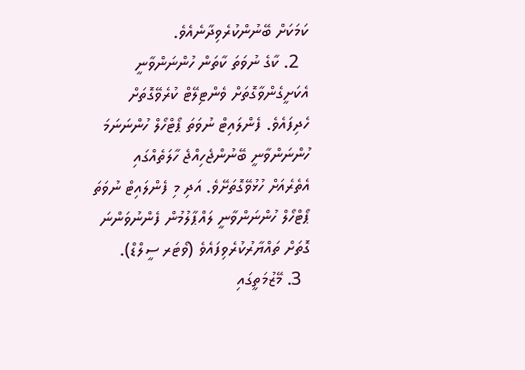ކަމަކަށް ބޭނުންކުރެވިދާނެއެވެ.
  2. ކާގެ ނުވަތަ ކާތަން ހުންނަންވާނީ އެކަށީގެންވާގޮތަށް ވެންޓިލޭޓް ކުރެވޭގޮތަށް ހެދިފައެވެ. ފެންލައިޓް ނުވަތަ ޕޯޓްހޯލް ހުންނަނަމަ ހުންނަންވާނީ ބޭނުންޖެހިއްޖެ ހާލަތެއްގައި އެތެރެއަށް ހުޅުވޭގޮތަށޭވެ. އަދި މި ފެންލައިޓް ނުވަތަ ޕޯޓްހޯލް ހުންނަންވާނީ ލައްޕާލުމުން ފެންނުވަންނަ ގޮތަށް ތައްޔާރުކުރެވިފައެވެ (ވޯޓަރ ސީލްޑް).
  3. މޭޒުމަތީގައި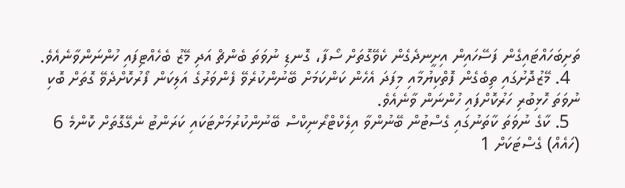ތަށިބަހައްޓައިގެން ފަސޭހައިން އިށީނދެގެން ކެވޭގޮތަށް ސޯފާ، ގޮނޑި ނުވަތަ ބެންޗް އަދި މޭޒު ބެހެއްޓިފައި ހުންނަންވާނެއެވެ.
  4. މޭޒުދޮށުގައި ތިބެގެން ފޮތްކިޔުމާއި މިފަދަ އެހެން ކަންކަމަށް ބޭނުންކުރެވޭ ފެންވަރުގެ އަލިކަން ފޯރުކޮށްދެވޭ ގޮތަށް ބޮކި ނުވަތަ ހޮޅިބުރި ހަރުކޮށްފައި ހުންނަން ވާނެއެވެ.
  5. ކާގެ ނުވަތަ ކާތަނުގައި ގެސްޓުން ބޭނުންވާ އިލެކްޓްރޯނިކްސް ބޭނުންކުރުމަށްޓަކައި ކަރަންޓު ނެގޭގޮތަށް ކޮންމެ 6 (ހައެއް) ގެސްޓަކަށް 1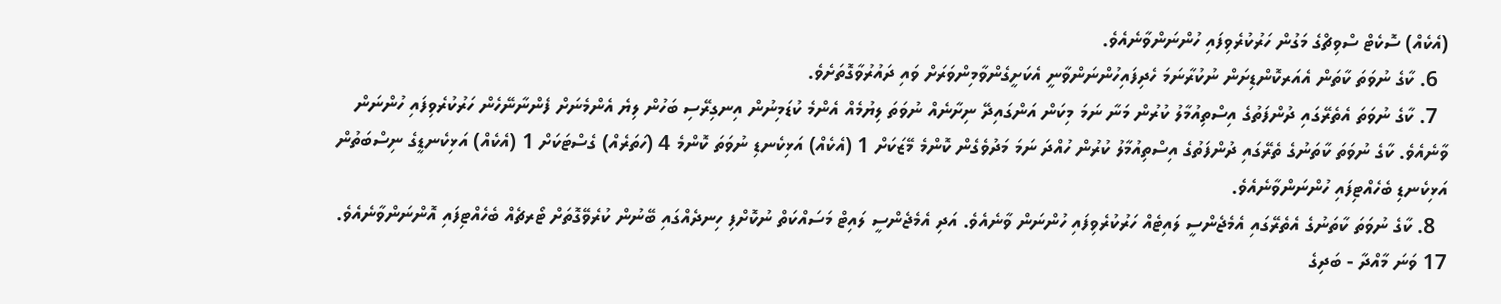(އެކެއް) ސޮކެޓް ސްވިޗްގެ މަގުން ހަރުކުރެވިފައި ހުންނަންވާނެއެވެ.
  6. ކާގެ ނުވަތަ ކާތަން އެއަރކޮންޑިށަން ނުކުރާނަމަ ހެދިފައިހުންނަންވާނީ އެކަށީގެންވާމިންވަރަށް ވައި ދައުރުވާގޮތަށެވެ.
  7. ކާގެ ނުވަތަ އެތެރޭގައި ދުންފަތުގެ އިސްތިއުމާލު ކުރުން މަނާ ނަމަ މިކަން އަންގައިދޭ ނިށާނެއް ނުވަތަ ލިޔުމެއް އެންމެ ކުޑަމިނުން އިނގިރޭސި ބަހުން ލިޔެ އެންމެނަށް ފެންނާނޭހެން ހަރުކުރެވިފައި ހުންނަން ވާނެއެވެ. ކާގެ ނުވަތަ ކާތަނުގެ ތެރޭގައި ދުންފަތުގެ އިސްތިއުމާލު ކުރުން ހުއްދަ ނަމަ މަދުވެގެން ކޮންމެ މޭޒަކަށް 1 (އެކެއް) އަޅިކެނޑި ނުވަތަ ކޮންމެ 4 (ހަތަރެއް) ގެސްޓަކަށް 1 (އެކެއް) އަޅިކެނޑީގެ ނިސްބަތުން އަޅިކެނޑި ބެހެއްޓިފައި ހުންނަންވާނެއެވެ.
  8. ކާގެ ނުވަތަ ކާތަނުގެ އެތެރޭގައި އެމެޖެންސީ ލައިޓެއް ހަރުކުރެވިފައި ހުންނަން ވާނެއެވެ. އަދި އެމެޖެންސީ ލައިޓް މަސައްކަތް ނުކޮށްފި ހިނދެއްގައި ބޭނުން ކުރެވޭގޮތަށް ޓޯރޗެއް ބެހެއްޓިފައި އޮންނަންވާނެއެވެ.
17 ވަނަ މާއްދާ - ބަދިގެ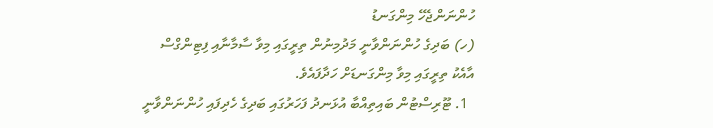ހުންނަންޖެހޭ މިންގަނޑު
(ހ) ބަދިގެ ހުންނަންވާނީ މަދުމިނުން ތިރީގައި މިވާ ސާމާނާއި ފިޓިންގްސް އާއެކު ތިރީގައި މިވާ މިންގަނޑަށް ހަދާފައެވެ.
  1. ޓޫރިސްޓުން ބައިތިއްބާ އުޅަނދު ފަހަރުގައި ބަދިގެ ހެދިފައި ހުންނަންވާނީ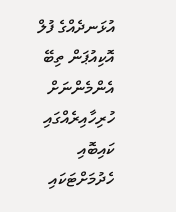އުޅަނދެއްގެ ފުލް އޮކިއުޕަން ތިބޭ އެންމެންނަށް ހުރިހާއިރެއްގައި ކައިބޮއި ހެދުމަށްޓަކައި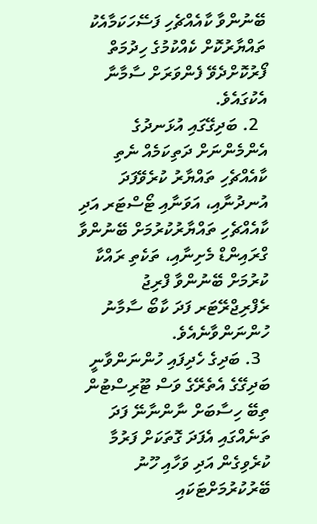ބޭނުންވާ ކާއެއްޗެހި ފަސޭހަކަމާއެކު ތައްޔާރުކޮށް ކެއްކުމުގެ ހިދުމަތް ފޯރުކޮށްދެވޭ ފެންވަރަށް ސާމާނާ އެކުގައެވެ.
  2. ބަދިގޭގައި އުޅަނދުގެ އެންމެންނަށް ދަތިކަމެއް ނެތި ކާއެއްޗެހި ތައްޔާރު ކުރެވޭފަދަ އުނދުނާއި، އަވަނާއި ޓޯސްޓަރ އަދި ކާއެއްޗެހި ތައްޔާރުކުރުމަށް ބޭނުންވާ ގްރައިންޑް މެށިނާއި، ތަކެތި ރައްކާ ކުރުމަށް ބޭނުންވާ ފްރިޖު ރެފްރިޖްރޭޓަރ ފަދަ ކާބޯ ސާމާނު ހުންނަންވާނެއެވެ.
  3. ބަދިގެ ހެދިފައި ހުންނަންވާނީ ބަދިގޭގެ އެތެރޭގެ ވަސް ޓޫރިސްޓުން ތިބޭ ހިސާބަށް ނާންނާނޭ ފަދަ ތަނެއްގައި އެފަދަ ގޮތަކަށް ފަރުމާ ކުރެވިގެން އަދި ވަހާއި ހޫނު ބޭރުކުރުމަށްޓަކައި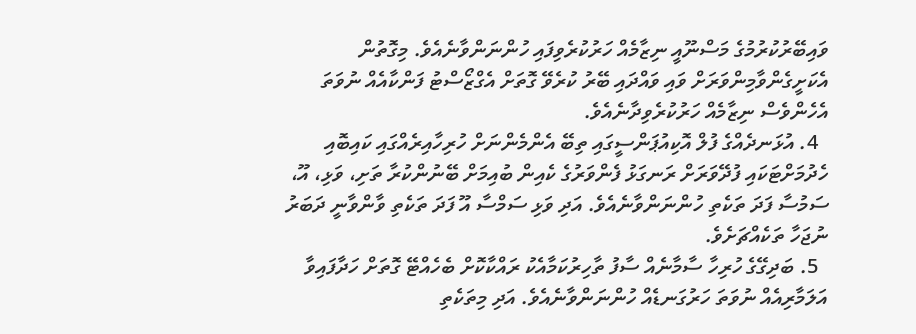ވައިބޭރުކުރުމުގެ މަސްނޫއީ ނިޒާމެއް ހަރުކުރެވިފައި ހުންނަންވާނެއެވެ. މިގޮތުން އެކަށީގެންވާމިންވަރަށް ވައި ވައްދައި ބޭރު ކުރެވޭ ގޮތަށް އެގްޒޯސްޓު ފަންކާއެއް ނުވަތަ އެހެންވެސް ނިޒާމެއް ހަރުކުރެވިދާނެއެވެ.
  4. އުޅަނދެއްގެ ފުލް އޮކިއުޕަންސީގައި ތިބޭ އެންމެންނަށް ހުރިހާއިރެއްގައި ކައިބޮއި ހެދުމަށްޓަކައި ފުދޭވަރަށް ރަނގަޅު ފެންވަރުގެ ކެއިން ބުއިމަށް ބޭނުންކުރާ ތަށި، ވަޅި، އޫ، ސަމުސާ ފަދަ ތަކެތި ހުންނަންވާނެއެވެ. އަދި ވަޅި ސަމްސާ އޫ ފަދަ ތަކެތި ވާންވާނީ ދަބަރު ނުޖަހާ ތަކެއްޗަށެވެ.
  5. ބަދިގޭގެ ހުރިހާ ސާމާނެއް ސާފު ތާހިރުކަމާއެކު ރައްކާކޮށް ބެހެއްޓޭ ގޮތަށް ހަދާފައިވާ އަލަމާރިއެއް ނުވަތަ ހަރުގަނޑެއް ހުންނަންވާނެއެވެ. އަދި މިތަކެތި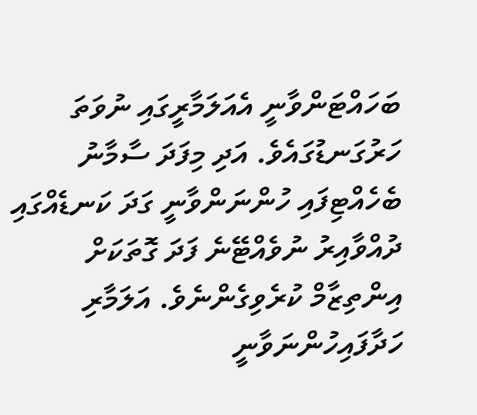ބަހައްޓަންވާނީ އެއަލަމާރީގައި ނުވަތަ ހަރުގަނޑުގައެވެ. އަދި މިފަދަ ސާމާނު ބެހެއްޓިފައި ހުންނަންވާނީ ގަދަ ކަނޑެއްގައި ދުއްވާއިރު ނުވެއްޓޭނެ ފަދަ ގޮތަކަށް އިންތިޒާމް ކުރެވިގެންނެވެ. އަލަމާރި ހަދާފައިހުންނަވާނީ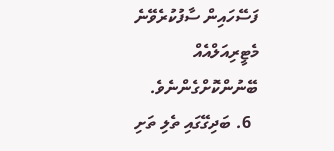ފަސޭހައިން ސާފުކުރެވޭނެ މެޓީރިއަލްއެއް ބޭނުންކޮށްގެންނެވެ.
  6. ބަދިގޭގައި ތެލި ތަށި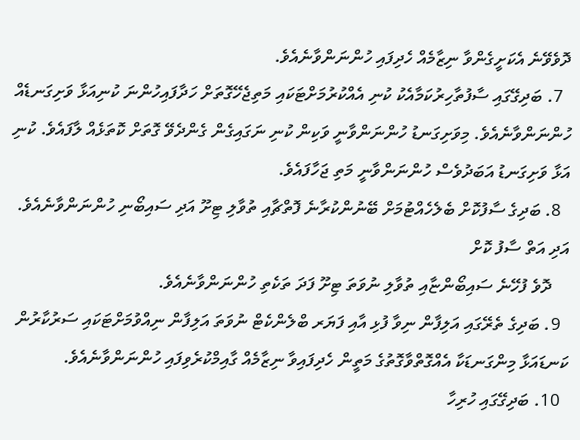ދޮވެވޭނެ އެކަށީގެންވާ ނިޒާމެއް ހެދިފައި ހުންނަންވާނެއެވެ.
  7. ބަދިގޭގައި ސާފުތާހިރުކަމާއެކު ކުނި އެއްކުރުމަށްޓަކައި މަތިޖެހޭގޮތަށް ހަދާފައިހުންނަ ކުނިއަޅާ ވަށިގަނޑެއް ހުންނަންވާނެއެވެ. މިވަށިގަނޑު ހުންނަންވާނީ ވަކިން ކުނި ނަގައިގެން ގެންދެވޭ ގޮތަށް ކޮތަޅެއް ލާފައެވެ. ކުނި އަޅާ ވަށިގަނޑު އަބަދުވެސް ހުންނަންވާނީ މަތި ޖަހާފައެވެ.
  8. ބަދިގެ ސާފުކޮށް ބެލެހެއްޓުމަށް ބޭނުންކުރާނެ ފޮތްޗާއި ތުވާލި ޓިށޫ އަދި ސައިބޯނި ހުންނަންވާނެއެވެ. އަދި އަތް ސާފު ކޮށް
    ދޮވެ ފުހޭނެ ސައިބޯންޏާއި ތުވާލި ނުވަތަ ޓިށޫ ފަދަ ތަކެތި ހުންނަންވާނެއެވެ.
  9. ބަދިގެ ތެރޭގައި އަލިފާން ނިވާ ފުޅި އާއި ފަޔަރ ބްލެންކެޓް ނުވަތަ އަލިފާން ނިއްވުމަށްޓަކައި ސަރުކާރުން ކަނޑައަޅާ މިންގަނޑަކާ އެއްގޮތްވާގޮތުގެ މަތީން ހެދިފައިވާ ނިޒާމެއް ގާއިމްކުރެވިފައި ހުންނަންވާނެއެވެ.
  10. ބަދިގޭގައި ހުރިހާ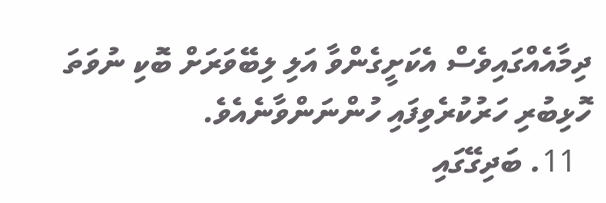ދިމާއެއްގައިވެސް އެކަށީގެންވާ އަލި ލިބޭވަރަށް ބޮކި ނުވަތަ ހޮޅިބުރި ހަރުކުރެވިފައި ހުންނަންވާނެއެވެ.
  11. ބަދިގޭގައި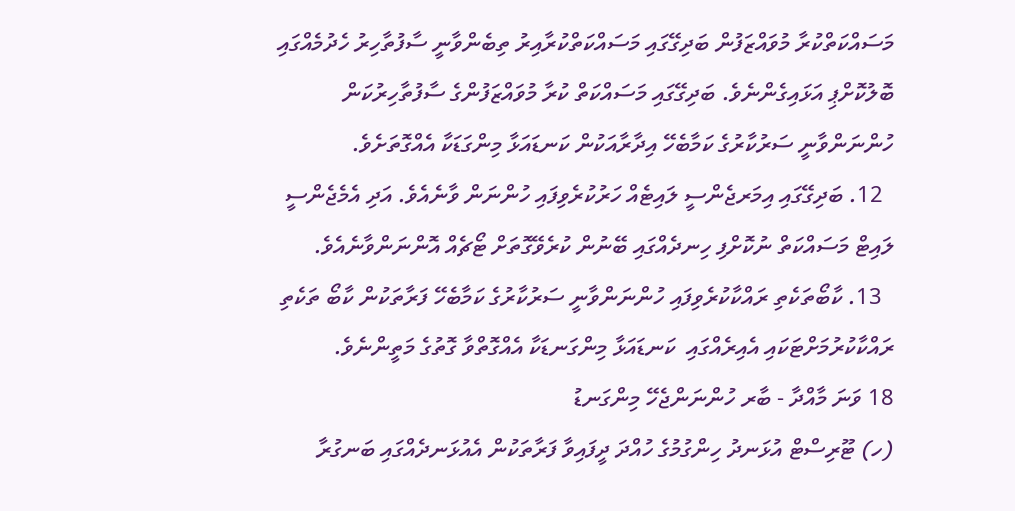މަސައްކަތްކުރާ މުވައްޒަފުން ބަދިގޭގައި މަސައްކަތްކުރާއިރު ތިބެންވާނީ ސާފުތާހިރު ހެދުމެއްގައި ބޮލުކޮށްޕި އަޅައިގެންނެވެ. ބަދިގޭގައި މަސައްކަތް ކުރާ މުވައްޒަފުންގެ ސާފުތާހިރުކަން ހުންނަންވާނީ ސަރުކާރުގެ ކަމާބެހޭ އިދާރާއަކުން ކަނޑައަޅާ މިންގަޑަކާ އެއްގޮތަށެވެ.
  12. ބަދިގޭގައި އިމަރޖެންސީ ލައިޓެއް ހަރުކުރެވިފައި ހުންނަން ވާނެއެވެ. އަދި އެމެޖެންސީ ލައިޓް މަސައްކަތް ނުކޮށްފި ހިނދެއްގައި ބޭނުން ކުރެވޭގޮތަށް ޓޯޗެއް އޮންނަންވާނެއެވެ.
  13. ކާބޯތަކެތި ރައްކާކުރެވިފައި ހުންނަންވާނީ ސަރުކާރުގެ ކަމާބެހޭ ފަރާތަކުން ކާބޯ ތަކެތި ރައްކާކުރުމަށްޓަކައި އެއިރެއްގައި  ކަނޑައަޅާ މިންގަނޑަކާ އެއްގޮތްވާ ގޮތުގެ މަތީންނެވެ.
18 ވަނަ މާއްދާ - ބާރ ހުންނަންޖެހޭ މިންގަނޑު
(ހ) ޓޫރިސްޓް އުޅަނދު ހިންގުމުގެ ހުއްދަ ދީފައިވާ ފަރާތަކުން އެއުޅަނދެއްގައި ބަނގުރާ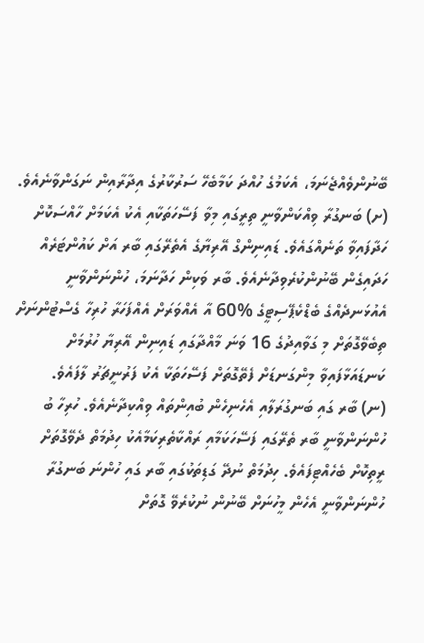ބޭނުންވެއްޖެނަމަ، އެކަމުގެ ހުއްދަ ކަމާބެހޭ ސަރުކާރުގެ އިދާރާއިން ނަގަންވާނެއެވެ.
(ށ) ބަނގުރާ ވިއްކަންވާނީ ތިރީގައި މިވާ ފަސޭހަތަކާއި އެކު އެކަމަށް ހާއްސަކޮށް ހަދާފައިވާ ތަނެއްގައެވެ. ޑައިނިންގް އޭރިޔާގެ އެތެރޭގައި ބާރ އަށް ކައުންޓަރެއް ހަދައިގެން ބޭނުންކުރެވިދާނެއެވެ. ބާރ ވަކިން ހަދާނަމަ، ހުންނަންވާނީ އެއުޅަނދެއްގެ ބެޑްކެޕޭސިޓީގެ %60 އާ އެއްވަރަށް އެއްފަހަރާ ހުރިހާ ގެސްޓުންނަށް ތިބެވޭގޮތަށް މި ގަވާއިދުގެ 16 ވަނަ މާއްދާގައި ޑައިނިން އޭރިޔާ ހުރުމަށް ކަނޑައަޅާފައިވާ މިންގަނޑަށް ފެތޭގޮތަށް ފަސޭހަތަކާ އެކު ފަރުނީޗަރު ލާފައެވެ.
(ނ) ބާރ ގައި ބަނގުރަލާއި އެހެނިހެން ބުއިންތައް ވިއްކިދާނެއެވެ. ހުރިހާ ބު ހުންނަންވާނީ ބާރ ތެރޭގައި ފަސޭހަކަމާއި ރައްކާތެރިކަމާއެކު ހިދުމަތް ދެވޭގޮތަށް ރީތިކޮށް ބެހެއްޓިފައެވެ. ހިދުމަތް ނުދޭ ގަޑިތަކުގައި ބާރ ގައި ހުންނަ ބަނގުރާ ހުންނަންވާނީ އެހެން މީހުނަށް ބޭނުން ނުކުރެވޭ ގޮތަށް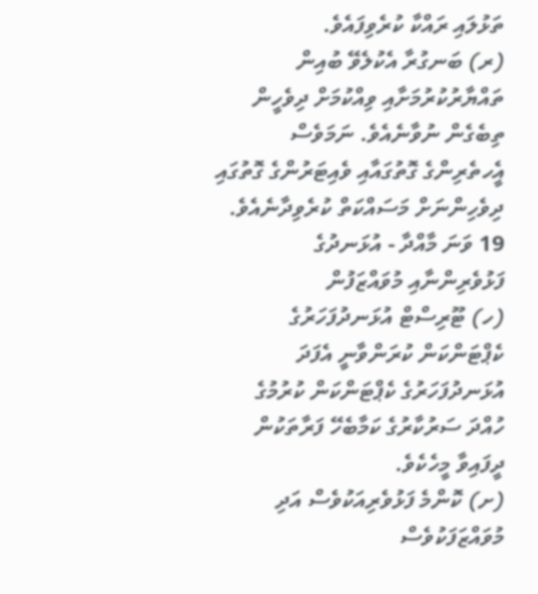ތަޅުލައި ރައްކާ ކުރެވިފައެވެ.
(ރ) ބަނގުރާ އެކުލެވޭ ބުއިން ތައްޔާރުކުރުމަށާއި ވިއްކުމަށް ދިވެހީން ތިބެގެން ނުވާނެއެވެ. ނަމަވެސް އެީހތެރިންގެ ގޮތުގައާއި ވެއިޓަރުންގެ ގޮތުގައި ދިވެހިންނަށް މަސައްކަތް ކުރެވިދާނެއެވެ.
19 ވަނަ މާއްދާ - އުޅަނދުގެ ފަޅުވެރިންނާއި މުވައްޒަފުން
(ހ) ޓޫރިސްޓް އުޅަނދުފަހަރުގެ ކެޕްޓަންކަން ކުރަންވާނީ އެފަދަ އުޅަނދުފަހަރުގެ ކެޕްޓަންކަން ކުރުމުގެ ހުއްދަ ސަރުކާރުގެ ކަމާބެހޭ ފަރާތަކުން ދީފައިވާ މީހެކެވެ.
(ށ) ކޮންމެ ފަޅުވެރިއަކުވެސް އަދި މުވައްޒަފަކުވެސް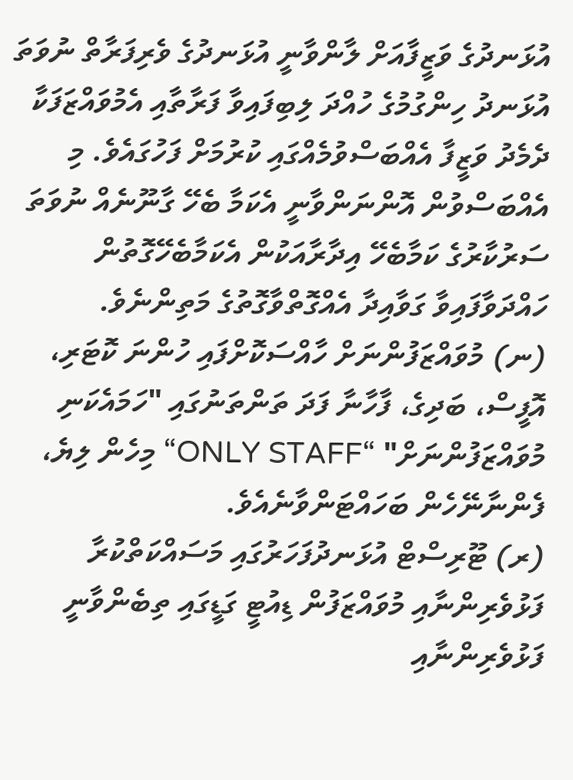އުޅަނދުގެ ވަޒީފާއަށް ލާންވާނީ އުޅަނދުގެ ވެރިފަރާތް ނުވަތަ އުޅަނދު ހިންގުމުގެ ހުއްދަ ލިބިފައިވާ ފަރާތާއި އެމުވައްޒަފަކާ ދެމެދު ވަޒީފާ އެއްބަސްވުމެއްގައި ކުރުމަށް ފަހުގައެވެ. މި އެއްބަސްވުން އޮންނަންވާނީ އެކަމާ ބެހޭ ގާނޫނެއް ނުވަތަ ސަރުކާރުގެ ކަމާބެހޭ އިދާރާއަކުން އެކަމާބެހޭގޮތުން ހައްދަވާފައިވާ ގަވާއިދާ އެއްގޮތްވާގޮތުގެ މަތިންނެވެ.
(ނ) މުވައްޒަފުންނަށް ހާއްސަކޮށްފައި ހުންނަ ކޮޓަރި، އޮފީސް، ބަދިގެ، ފާހާނާ ފަދަ ތަންތަނުގައި "ހަމައެކަނި މުވައްޒަފުންނަށް" “ONLY STAFF“ މިހެން ލިޔެ، ފެންނާނޭހެން ބަހައްޓަންވާނެއެވެ.
(ރ) ޓޫރިސްޓް އުޅަނދުފަހަރުގައި މަސައްކަތްކުރާ ފަޅުވެރިންނާއި މުވައްޒަފުން ޑިއުޓީ ގަޑީގައި ތިބެންވާނީ ފަޅުވެރިންނާއި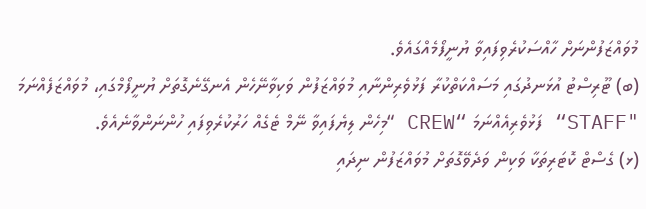މުވައްޒަފުންނަށް ހާއްސަކުރެވިފައިވާ ޔުނީފޯމެއްގައެވެ.
(ބ) ޓޫރިސްޓު އުޅަނދުގައި މަސައްކަތްކުރާ ފަޅުވެރިންނާއި މުވައްޒަފުން ވަކިވާނޭހެން އެނގޭނެގޮތަށް ޔުނީފޯމްގައި، މުވައްޒަފެއްނަމަ  "STAFF“ ފަޅުވެރިއެއްނަމަ “CREW “މިހެން ލިޔެފައިވާ ނޭމް ޓެގެއް ހަރުކުރެވިފައި ހުންނަންވާނެއެވެ.
(ޅ) ގެސްޓް ކޮޓަރިތަކާ ވަކިން ވަދެވޭގޮތަށް މުވައްޒަފުން ނިދައި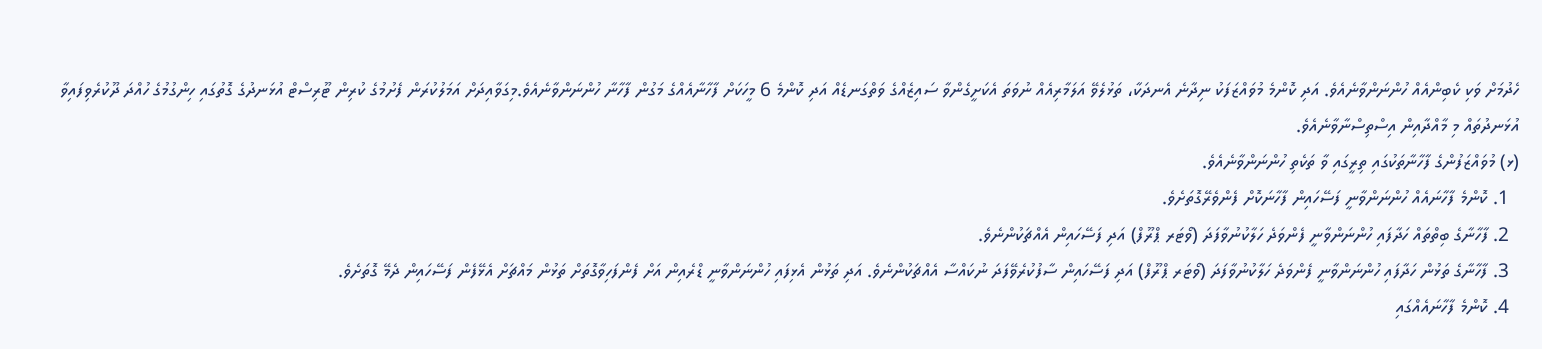ހެދުމަށް ވަކި ކެބިންއެއް ހުންނަންވާނެއެވެ. އަދި ކޮންމެ މުވައްޒަފަކު ނިދާނެ އެނދަކާ، ތަޅުލެވޭ އަލަމާރިއެއް ނުވަތަ އެކަށީގެންވާ ސައިޒެއްގެ ވަތްގަނޑެއް އަދި ކޮންމެ 6 މީހަކަށް ފާހާނާއެއްގެ މަގުން ފާހާނާ ހުންނަންވާނެއެވެ.މިގަވާއިދަށް އަމަލުކުރަން ފެށުމުގެ ކުރިން ޓޫރިސްޓް އުޅަނދުގެ ގޮތުގައި ހިންގުމުގެ ހުއްދަ ދޫކުރެވިފައިވާ އުޅަނދުތައް މި މާއްދާއިން އިސްތިސްނާވާނެއެވެ.
(ޅ) މުވައްޒަފުންގެ ފާހާނާތަކުގައި ތިރީގައި ވާ ތަކެތި ހުންނަންވާނެއެވެ.
  1. ކޮންމެ ފާހާނައެއް ހުންނަންވާނީ ފަސޭހައިން ފާހާނަކޮށް ފެންވެރޭގޮތަށެވެ.
  2. ފާހާނާގެ ބިތްތައް ހަދާފައި ހުންނަންވާނީ ފެންވަދެ ހަލާކުނުވާފަދަ (ވޯޓަރ ޕްރޫފް) އަދި ފަސޭހައިން އެއްޗަކުންނެވެ.
  3. ފާހާނާގެ ތަޅުން ހަދާފައި ހުންނަންވާނީ ފެންވަދެ ހަލާކުނުވާފަދަ (ވޯޓަރ ޕްރޫފް) އަދި ފަސޭހައިން ސާފުކުރެވޭފަދަ ނުކައްސާ އެއްޗަކުންނެވެ. އަދި ތަޅުން އެޅިފައި ހުންނަންވާނީ ޑްރެއިން އަށް ފެންފަހިވާގޮތަށް ތަޅުން މައްޗަށް އެޅޭފެން ފަސޭހައިން ދެމޭ ގޮތަށެވެ.
  4. ކޮންމެ ފާހާނައެއްގައި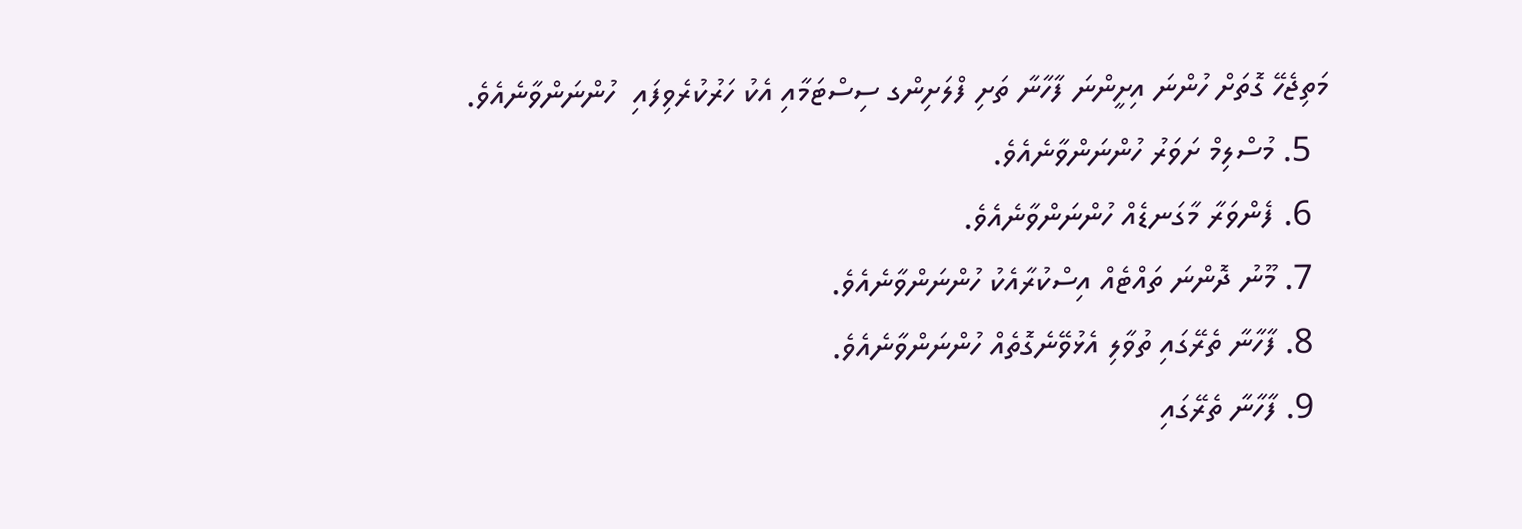މަތިޖެހޭ ގޮތަށް ހުންނަ އިށީންނަ ފާހާނާ ތަށި ފްލަށިންގ ސިސްޓަމާއި އެކު ހަރުކުރެވިފައި  ހުންނަންވާނެއެވެ.
  5. މުސްލިމް ށަވަރު ހުންނަންވާނެއެވެ.
  6. ފެންވަރާ މާގަނޑެއް ހުންނަންވާނެއެވެ.
  7. މޫނު ދޮންނަ ތައްޓެއް އިސްކުރާއެކު ހުންނަންވާނެއެވެ.
  8. ފާހާނާ ތެރޭގައި ތުވާލި އެޅުވޭނެގޮތެއް ހުންނަންވާނެއެވެ.
  9. ފާހާނާ ތެރޭގައި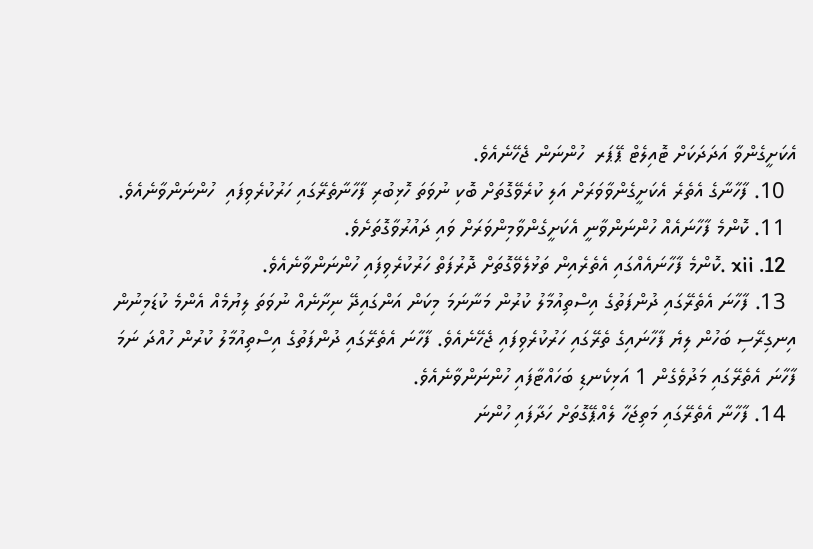އެކަށީގެންވާ އަދަދަކަށް ޓޮއިލެޓް ޕޭޕަރ  ހުންނަން ޖެހޭނެއެވެ.
  10. ފާހާނާގެ އެތެރެ އެކަށީގެންވާވަރަށް އަލި ކުރެވޭގޮތަށް ބޮކި ނުވަތަ ހޮޅިބުރި ފާހާނާތެރޭގައި ހަރުކުރެވިފައި  ހުންނަންވާނެއެވެ.
  11. ކޮންމެ ފާހާނައެއް ހުންނަންވާނީ އެކަށީގެންވާމިންވަރަށް ވައި ދައުރުވާގޮތަށެވެ.
  12. xii .ކޮންމެ ފާހާނައެއްގައި އެތެރެއިން ތަޅުލެވޭގޮތަށް ދޮރުފަތް ހަރުކުރެވިފައި ހުންނަންވާނެއެވެ.
  13. ފާހާނަ އެތެރޭގައި ދުންފަތުގެ އިސްތިއުމާލު ކުރުން މަނާނަމަ މިކަން އަންގައިދޭ ނިށާނެއް ނުވަތަ ލިޔުމެއް އެންމެ ކުޑަމިނުން އިނގިރޭސި ބަހުން ލިޔެ ފާހާނައިގެ ތެރޭގައި ހަރުކުރެވިފައި ޖެހޭނެއެވެ. ފާހާނަ އެތެރޭގައި ދުންފަތުގެ އިސްތިއުމާލު ކުރުން ހުއްދަ ނަމަ ފާހާނަ އެތެރޭގައި މަދުވެގެން 1 އަޅިކެނޑި ބަހައްޓާފައި ހުންނަންވާނެއެވެ.
  14. ފާހާނާ އެތެރޭގައި މަތިޖަހާ ލެއްޕޭގޮތަށް ހަދާފައި ހުންނަ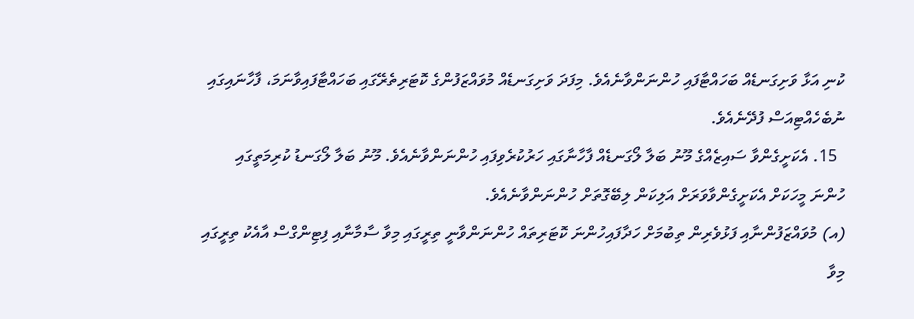ކުނި އަޅާ ވަށިގަނޑެއް ބަހައްޓާފައި ހުންނަންވާނެއެވެ. މިފަދަ ވަށިގަނޑެއް މުވައްޒަފުންގެ ކޮޓަރިތެރޭގައި ބަހައްޓާފައިވާނަމަ، ފާހާނައިގައި ނުބެހެއްޓިއަސް ފުދޭނެއެވެ.
  15. އެކަށީގެންވާ ސައިޒެއްގެ މޫނު ބަލާ ލޯގަނޑެއް ފާހާނާގައި ހަރުކުރެވިފައި ހުންނަންވާނެއެވެ. މޫނު ބަލާ ލޯގަނޑު ކުރިމަތީގައި ހުންނަ މީހަކަށް އެކަށީގެންވާވަރަށް އަލިކަން ލިބޭގޮތަށް ހުންނަންވާނެއެވެ.
(އ) މުވައްޒަފުންނާއި ފަޅުވެރިން ތިބުމަށް ހަދާފައިހުންނަ ކޮޓަރިތައް ހުންނަންވާނީ ތިރީގައި މިވާ ސާމާނާއި ފިޓިންގްސް އާއެކު ތިރީގައި މިވާ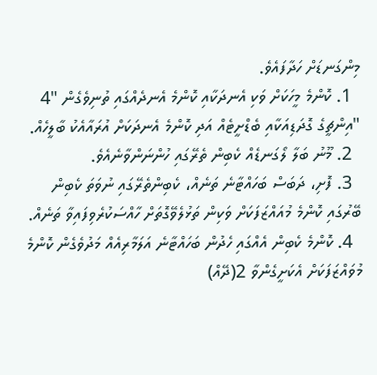މިންގަނޑަށް ހަދާފައެވެ.
  1. ކޮންމެ މީހަކަށް ވަކި އެނދަކާއި ކޮންމެ އެނދެއްގައި ތުނިވެގެން "4 "އިންޗީގެ ގޮދަޑިއަކާއި ބެޑްށީޓެއް އަދި ކޮންމެ އެނދަކަށް އުރައާއެކު ބާލީހެއް.
  2. މޫނު ބަލާ ލޯގަނޑެއް ކެބިން ތެރޭގައި ހުންނަންވާނެއެވެ.
  3. ފޮށި، ދަބަސް ބަހައްޓާނެ ތަނެއް، ކެބިންތެރޭގައި ނުވަތަ ކެބިން ބޭރުގައި ކޮންމެ މުއައްޒަފަކަށް ވަކިން ތަޅުލެވޭގޮތަށް ހާއްސަކުރެވިފައިވާ ތަނެއް.
  4. ކޮންމެ ކެބިން އެއްގައި ހެދުން ބަހައްޓާނެ އަލަމާރިއެއް މަދުވެގެން ކޮންމެ މުވައްޒަފަކަށް އެކަށީގެންވާ 2(ދޭއް)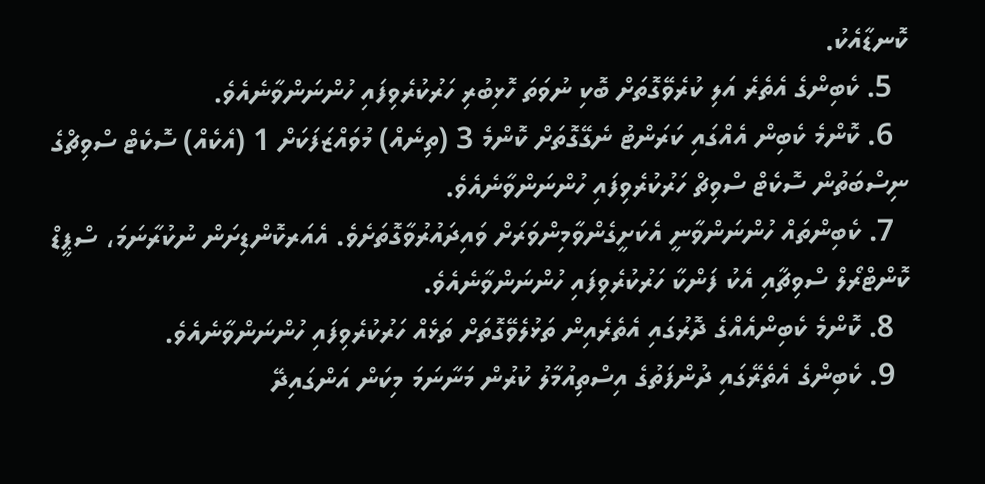ކޮނޑާއެކު.
  5. ކެބިންގެ އެތެރެ އަލި ކުރެވޭގޮތަށް ބޮކި ނުވަތަ ހޮޅިބުރި ހަރުކުރެވިފައި ހުންނަންވާނެއެވެ.
  6. ކޮންމެ ކެބިން އެއްގައި ކަރަންޓު ނެގޭގޮތަށް ކޮންމެ 3 (ތިނެއް) މުވައްޒަފަކަށް 1 (އެކެއް) ސޮކެޓް ސްވިޗްގެ ނިސްބަތުން ސޮކެޓް ސްވިޗް ހަރުކުރެވިފައި ހުންނަންވާނެއެވެ.
  7. ކެބިންތައް ހުންނަންވާނީ އެކަށީގެންވާމިންވަރަށް ވައިދައުރުވާގޮތަށެވެ. އެއަރކޮންޑިށަން ނުކުރާނަމަ، ސްޕީޑް ކޮންޓްރޯލް ސްވިޗާއި އެކު ފަންކާ ހަރުކުރެވިފައި ހުންނަންވާނެއެވެ.
  8. ކޮންމެ ކެބިންއެއްގެ ދޮރުގައި އެތެރެއިން ތަޅުލެވޭގޮތަށް ތަޅެއް ހަރުކުރެވިފައި ހުންނަންވާނެއެވެ.
  9. ކެބިންގެ އެތެރޭގައި ދުންފަތުގެ އިސްތިއުމާލު ކުރުން މަނާނަމަ މިކަން އަންގައިދޭ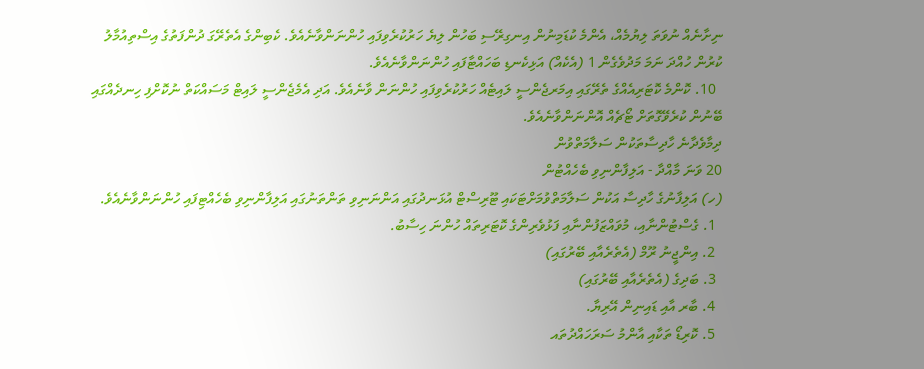ނިށާނެއް ނުވަތަ ލިޔުމެއް، އެންމެ ކުޑަމިނުން އިނގިރޭސި ބަހުން ލިޔެ ހަރުކުރެވިފައި ހުންނަންވާނެއެވެ. ކެބިންގެ އެތެރޭގަ ދުންފަތުގެ އިސްތިއުމާލު ކުރުން ހުއްދަ ނަމަ މަދުވެގެން 1 (އެކެއް) އަޅިކެނޑި ބަހައްޓާފައި ހުންނަންވާނެއެވެ.
  10. ކޮންމެ ކޮޓަރިއެއްގެ ތެރޭގައި އިމަރޖެންސީ ލައިޓެއް ހަރުކުރެވިފައި ހުންނަން ވާނެއެވެ. އަދި އެމެޖެންސީ ލައިޓް މަސައްކަތް ނުކޮށްފި ހިނދެއްގައި ބޭނުން ކުރެވޭގޮތަށް ޓޯޗެއް އޮންނަންވާނެއެވެ.
ދިމާވެދާނެ ހާދިސާތަކުން ސަލާމަތްވުން
20 ވަނަ މާއްދާ - އަލިފާންނިވި ބެހެއްޓުން
(ހ) އަލިފާނުގެ ހާދިސާ އަކުން ސަލާމަތްވުމަށްޓަކައި ޓޫރިސްޓް އުޅަނދުގައި އަންނަނިވި ތަންތަނުގައި އަލިފާންނިވި ބެހެއްޓިފައި ހުންނަންވާނެއެވެ.
  1. ގެސްޓުންނާއި، މުވައްޒަފުންނާއި ފަޅުވެރިންގެ ކޮޓަރިތައް ހުންނަ ހިސާބު.
  2. އިންޖީނު ރޫމް (އެތެރެއާއި ބޭރުގައި)
  3. ބަދިގެ (އެތެރެއާއި ބޭރުގައި)
  4. ބާރ އާއި ޑައިނިން އޭރިޔާ.
  5. ކޮރިޑޯ ތަކާއި އާންމު ސަރަހައްދުތައ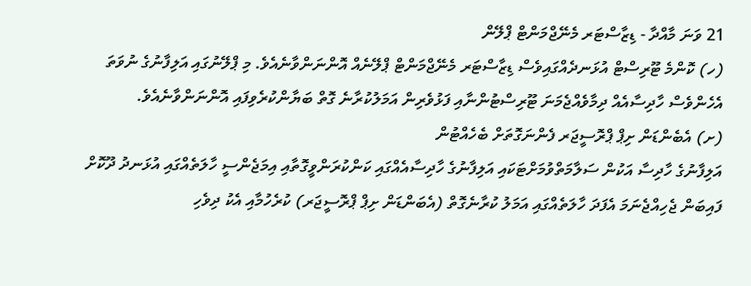21 ވަނަ މާއްދާ - ޑިޒާސްޓަރ މެނޭޖްމަންޓް ޕްލޭން
(ހ) ކޮންމެ ޓޫރިސްޓް އުޅަނދެއްގައިވެސް ޑިޒާސްޓަރ މެނޭޖްމަންޓް ޕްލޭނެއް އޮންނަންވާނެއެވެ. މި ޕްލޭނުގައި އަލިފާނުގެ ނުވަތަ އެހެންވެސް ހާދިސާއެއް ދިމާވެއްޖެމަނަ ޓޫރިސްޓުންނާއި ފަޅުވެރިން އަމަލުކުރާނެ ގޮތް ބަޔާންކުރެވިފައި އޮންނަންވާނެއެވެ.
(ށ) އެބެންޑަން ށިޕް ޕްރޮސީޖަރ ފެންނަގޮތަށް ބެހެއްޓުން
އަލިފާނުގެ ހާދިސާ އަކުން ސަލާމަތްވުމަށްޓަކައި އަލިފާނުގެ ހާދިސާއެއްގައި ކަންކުރަންވީގޮތާއި އިމަޖެންސީ ހާލަތެއްގައި އުޅަނދު ދޫކޮށް ފައިބަން ޖެހިއްޖެނަމަ އެފަދަ ހާލަތެއްގައި އަމަލު ކުރާނެގޮތް (އެބަންޑަން ށިޕް ޕްރޮސީޖަރ) ކުރެހުމާއި އެކު ދިވެހި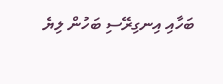ބަހާއި އިނގިރޭސި ބަހުން ލިޔެ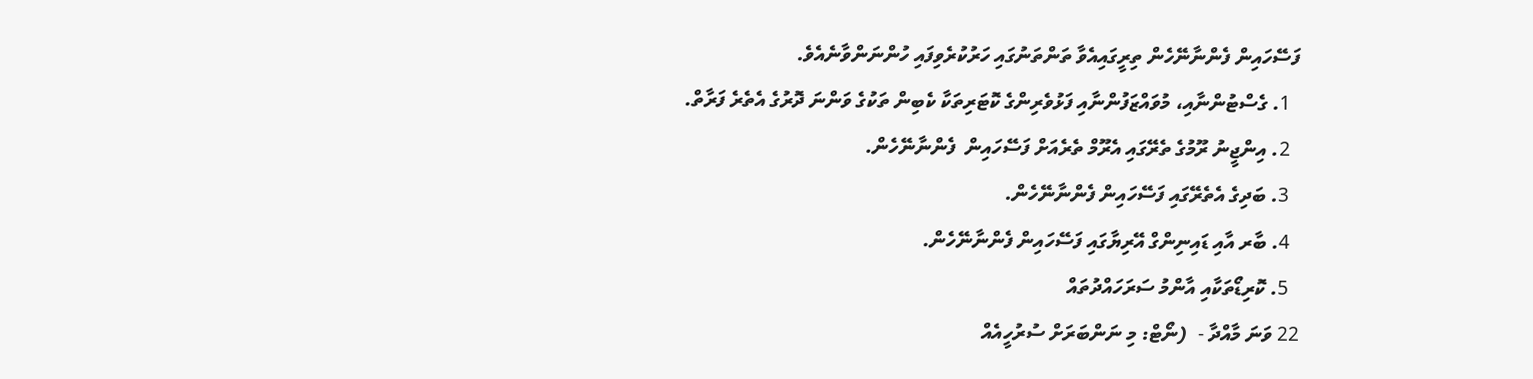ފަސޭހައިން ފެންނާނޭހެން ތިރީގައިއެވާ ތަންތަނުގައި ހަރުކުރެވިފައި ހުންނަންވާނެއެވެ.
  1. ގެސްޓުންނާއި، މުވައްޒަފުންނާއި ފަޅުވެރިންގެ ކޮޓަރިތަކާ ކެބިން ތަކުގެ ވަންނަ ދޮރުގެ އެތެރެ ފަރާތް.
  2. އިންޖީނު ރޫމުގެ ތެރޭގައި އެރޫމް ތެރެއަށް ފަސޭހައިން  ފެންނާނޭހެން.
  3. ބަދިގެ އެތެރޭގައި ފަސޭހައިން ފެންނާނޭހެން.
  4. ބާރ އާއި ޑައިނިންގް އޭރިޔާގައި ފަސޭހައިން ފެންނާނޭހެން.
  5. ކޮރިޑޯތަކާއި އާންމު ސަރަހައްދުތައް
22 ވަނަ މާއްދާ -  (ނޯޓް: މި ނަންބަރަށް ސުރުހީއެއް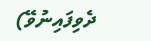ދެވިފައިނުވޭ)